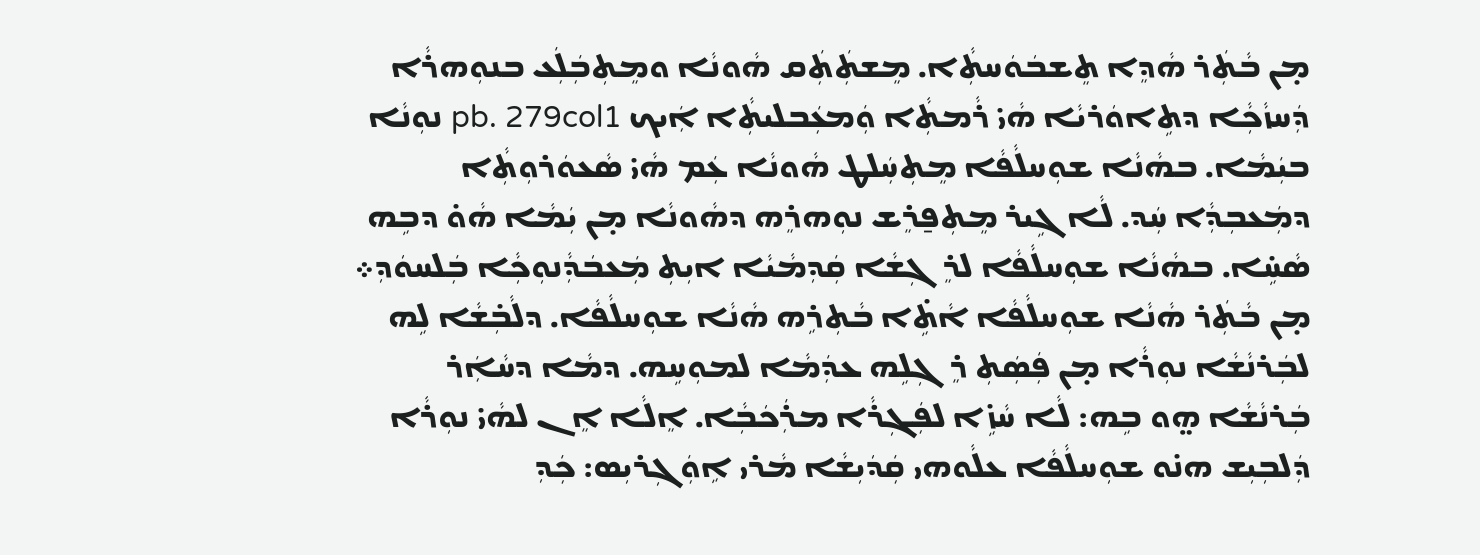ܡ̣ܢ ܒܵܬܲܪ ܗܵܕܸܐ ܬܸܫܒܿܘܿܚܬܼܵܐ. ܡܸܫܬܲܬܲܩ ܗܵܘܢܵܐ ܘܡܸܬܼܒܲܠܲܥ ܒܢܘܼܗܪܵܐ ܕܲܚܙܵܟܼܵܐ ܕܬܹܐܘܿܪܝܵܐ ܗܵܝ̇ ܪܵܡܬܼܵܐ ܘܲܡܥܲܒܠܝܬܼܵܐ ܐܲܝܟ pb. 279col1 ܢܘܼܢܵܐ ܒܝܲܡܵܐ. ܒܗܵܢܵܐ ܫܘܼܚܠܵܦܵܐ ܡܸܬܼܚܲܠܛ ܗܵܘܢܵܐ ܥܲܡ ܗܵܝ̇ ܤܵܥܘܿܪܘܼܬܼܵܐ ܕܡܲܥܒܼܕܼܵܐ ܚܲܕ. ܠܵܐ ܓܹܝܪ ܡܸܬܼܦ̱ܪܸܫ ܢܘܼܗܪܸܗ ܕܗܵܘܢܵܐ ܡ̣ܢ ܝܲܡܵܐ ܗܵܘ̇ ܕܒܹܗ ܤܵܚܹ̇ܐ. ܒܗܵܢܵܐ ܫܘܼܚܠܵܦܵܐ ܠܪܸܓܼܫܵܐ ܩܲܕܼܡܵܝܵܐ ܐܝܼܬܼ ܡܲܥܒܿܕܼܵܢܘܼܟܼܵܐ ܒܲܠܚܘܿܕܼ܀
ܡ̣ܢ ܒܵܬܲܪ ܗܵܢܵܐ ܫܘܼܚܠܵܦܵܐ ܐܵܬܹ̇ܐ ܒܵܬܼܪܹܗ ܗܵܢܵܐ ܫܘܼܚܠܵܦܵܐ. ܕܠܵܒܼ̇ܫܵܐ ܠܹܗ ܠܒܲܪܢܵܫܵܐ ܢܘܼܪܵܐ ܡ̣ܢ ܦܲܤܲܬܼ ܪܸܓܼܠܹܗ ܥܕܲܡܵܐ ܠܡܘܼܚܹܗ. ܕܡܵܐ ܕܚܵܐܲܪ ܒܲܪܢܵܫܵܐ ܗ̤ܘ ܒܹܗ: ܠܵܐ ܚܵܙܹ̇ܐ ܠܦܲܓܼܪܵܐ ܡܪܲܟܿܒܼܵܐ. ܐܸܠܵܐ ܐܸܢ ܠܗܵܝ̇ ܢܘܼܪܵܐ ܕܲܠܒܼܝܼܫ ܗܢ̇ܘ ܫܘܼܚܠܵܦܵܐ ܥܠܵܘܗܝ ܩܲܕܿܝܼܫܵܐ ܡܵܪܝ ܐܹܘܲܓܼܪܝܼܣ: ܟܲܕܼ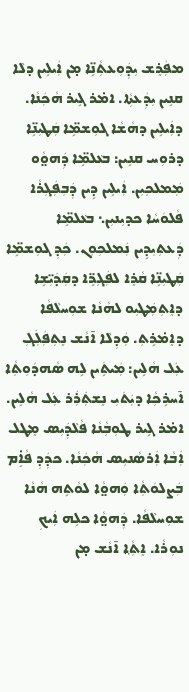ܡܦܲܪܸܫ ܝܼܕܲܘܼܥܬܼܵܢܹ̈ܐ ܡ̣ܢ ܐܲܝܠܹܝܢ ܕܠܵܐ ܩܢܹܝܢ ܝܼܕܲܥܬܼܵܐ. ܐܡ̇ܪ ܓܹܝܪ ܗܵܟܲܢܵܐ. ܕܐܲܝܠܹܝܢ ܕܗܵܫܵܐ ܓܘܼܫܡܹ̈ܐ ܩܲܛܝܼܢܹ̈ܐ ܕܪܘܼܚ ܩܢܹܝܢ: ܒܥܵܠܡܹ̈ܐ ܕܲܗܘ̤ܵܘ ܡܲܡܠܟܼܝܼܢ. ܐܲܝܠܹܝܢ ܕܹܝܢ ܕܲܒܼܦܲܓܼܪܵܐ ܦܵܠܘܿܚܵܐ ܟܕܝܼܢܝܼܢ܆ ܒܥܵܠܡܹ̈ܐ ܕܲܥܬܼܝܼܕܹܝܢ ܢܲܡܠܟܼܘܼܢ. ܟܲܕܼ ܓܘܼܫܡܹ̈ܐ ܩܲܛܝܼܢܹ̈ܐ ܩܵܪܸܐ ܠܦܲܓܼܪܹ̈ܐ ܕܩܲܕܿܝܼ̈ܫܹܐ ܕܐܸܬܼܡܲܛܝܼܘ ܠܗܵܢܵܐ ܫܘܼܚܠܵܦܵܐ ܕܐܸܡ̇ܪܹܬܼ. ܘܲܕܼܠܵܐ ܐ̄ܢܵܫ ܢܸܬܼܦܲܠܲܓܼ ܥܲܠ ܗܵܠܹܝܢ: ܡܲܝܬܹܿܝܢ ܠܹܗ ܤܵܗܕܿܘܼܬܼܵܐ ܐ̄ܚܪܹܟܼܵܐ ܕܝܲܬܿܝܼ ܢܸܫܬܲܪܲܪ ܥܲܠ ܗܵܠܹܝܢ. ܐܡ̇ܪ ܓܹܝܪ ܛܘܼܒܼܵܢܵܐ ܦܵܠܵܕܲܝܼܣ ܡܸܛܠ ܐܲܒܵܐ ܐܲܪܤܵܢܝܼܣ ܗܵܟܲܢܵܐ. ܟܕܲܕܼ ܦܵܐܹ̇ܡ ܒܲܨܠܘܿܬܼܵܐ ܘܲܗܘ̤ܵܐ ܠܘܵܬܹܗ ܗܵܢܵܐ ܫܘܼܚܠܵܦܵܐ. ܕܲܗܘ̤ܵܐ ܟܠܹܗ ܐܲܝܟܼ ܢܘܼܪܵܐ. ܐܸܬܼ݂ܵܐ ܐ̄ܢܵܫ ܡ̣ܢ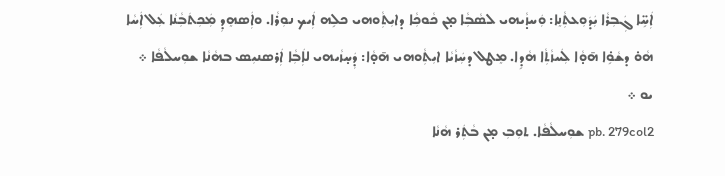ܐܲܚܹ̈ܐ ܓܲܒܼܪܵܐ ܝܲܕܿܘܼܥܬܼܵܢܸܐ: ܘܲܚܙ̣ܵܝܗܝ ܠܤܵܒܼܵܐ ܡ̣ܢ ܟܵܘܟܼܵܐ ܕܐܝܼܬܼܵܘܗܝ ܟܠܹܗ ܐܲܝܟ ܢܘܼܪܵܐ. ܘܐܲܤܗܸܕܼ ܡܲܟܼܬܿܒܼܵܢܵܐ ܥܲܠ ܐܲܚܵܐ ܗܵܘ̇ ܕܫܵܘܹ̇ܐ ܗ̄ܘ̣ܵܐ ܠܲܚܙܵܬܼܵܐ ܗܵܕܹܐ. ܡܸܛܠ ܕܚܲܙܵܝܵܐ ܐܝܼܬܼܵܘܗܝ ܗ̄ܘ̣ܵܐ: ܕܲܚ̣ܙܵܝܗܝ ܠܐܲܒܼܵܐ ܐܲܪܤܢܝܼܣ ܒܗܵܢܵܐ ܫܘܼܚܠܵܦܵܐ ܀ ܝܘ ܀
pb. 279col2 ܫܘܼܚܠܵܦܵܐ. ܬܘܼܒܼ ܡ̣ܢ ܒܵܬܲܪ ܗܵܢܵܐ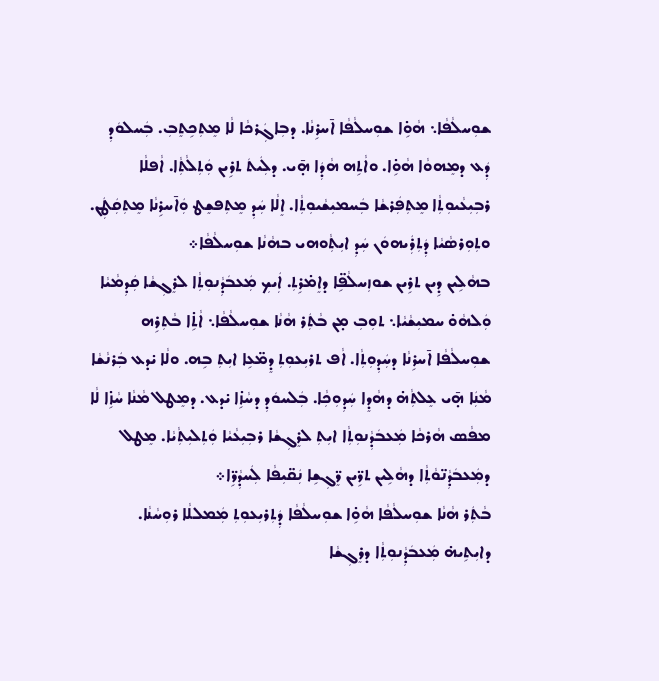ܫܘܼܚܠܵܦܵܐ܆ ܗܵܘܹ̇ܐ ܫܘܼܚܠܵܦܵܐ ܐ̄ܚܪܹܢܵܐ. ܕܒܼܐܓܲܪܟܵܐ ܠܵܐ ܡܸܬܼܟܹܬܸܒܼ. ܒܲܚܠܘܿܕܼ ܕܲܥ ܕܡܸܗܘܵܐ ܗܵܘܹ̇ܐ. ܘܐܵܬܹܗ ܗܵܕܲܐ ܗ̣̄ܝ. ܕܠܲܝܬܿ ܬܪܹܝܢ ܘܲܬܼܠܵܬܼܵܐ. ܐܵܦܠܵܐ ܪܒܼܝܼܥܵܝܘܼܬܼܵܐ ܡܸܬܼܦܲܪܫܵܐ ܒܲܚܡܝܼܫܵܝܘܼܬܼܵܐ. ܐܸܠܵܐ ܚܲܕܼ ܡܸܬܼܦܫܸܛ ܘܲܐ̄ܚܪܹܢܵܐ ܡܸܬܼܩܲܛܲܢ. ܘܬܼܘܼܪܤܵܝܵܐ ܕܲܬܼܪܲܝܗܘܿܢ ܚܲܕܼ ܐܝܼܬܼܵܘܗܝ ܒܗܵܢܵܐ ܫܘܼܚܠܵܦܵܐ܀
ܒܗܵܠܹܝܢ ܕܹܝܢ ܬܪܹܝܢ ܫܘܙܼܚܠܵܦܹ̈ܐ ܕܐܸܡ̇ܪܹܬܼ. ܐܲܝܟܼ ܡܲܥܒܿܕܼܵܢܘܼܬܼܵܐ ܠܪܸܓܼܫܵܐ ܩܲܕܼܡܵܝܵܐ ܘܲܠܗܵܘ̇ ܚܡܝܼܫܵܝܵܐ܆ ܬܘܼܒܼ ܡ̣ܢ ܒܵܬܲܪ ܗܵܢܵܐ ܫܘܼܚܠܵܦܵܐ܆ ܐܵܬܹ̇ܐ ܒܵܬܼܪܹܗ ܫܘܼܚܠܵܦܵܐ ܐ̄ܚܪܹܢܵܐ ܕܚܲܕܼܘܼܬܼܵܐ. ܐܵܦ ܬܪܝܼܥܘܼܬܼ ܕܸܡ̈ܥܹܐ ܐܝܼܬܼ ܒܹܗ. ܘܠܵܐ ܝ̇ܕܥ ܒܲܪܢܵܫܵܐ ܡܵܢܲܐ ܗ̣̄ܝ ܥܸܠܬܼܵܗ̇ ܕܗܵܕܸܐ ܚܲܕܼܘܼܟܼܵܐ. ܒܲܠܚܘܿܕܼ ܕܚܵܙܹ̇ܐ ܝ̇ܕܥ. ܕܡܸܛܠ ܡܵܢܵܐ ܚܵܙܹ̇ܐ ܠܵܐ ܡܦܵܣ ܗܵܪܟܵܐ ܡܲܥܒܿܕܼܵܢܘܼܬܼܵܐ ܐܝܼܬܼ ܠܪܸܓܼܫܵܐ ܪܒܼܝܼܥܵܝܵܐ ܘܲܬܼܠܝܼܬܼܵܝܵܐ. ܡܸܛܠ ܕܡܲܥܒܿܕܼܵܢ̈ܘܵܬܼܵܐ ܕܗܵܠܹܝܢ ܬܪܹ̈ܝܢ ܪܸ̈ܓܼܫܹܐ ܢܲܩ̈ܝܼܦܵܐ ܠܲܚܕܼܵܪܹ̈ܐ܀
ܒܵܬܲܪ ܗܵܢܵܐ ܫܘܼܚܠܵܦܵܐ ܗܵܘܹ̇ܐ ܫܘܼܚܠܵܦܵܐ ܕܲܬܼܪܝܼܥܘܼܬܼ ܡܲܡܠܠܵܐ ܪܘܼܚܵܢܵܐ. ܕܐܝܼܬܹܝܗ̇ ܡܲܥܒܿܕܼܵܢܘܼܬܼܵܐ ܕܪܸܓܼܫܵܐ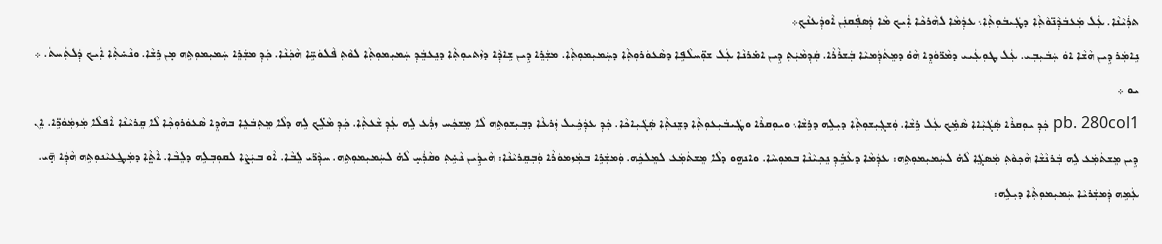ܬܪܲܝܵܢܵܐ. ܥܲܠ ܡܲܥܒܿܕܼܵܢ̈ܘܵܬܼܵܐ ܕܛܲܝܒܿܘܼܬܼܵܐ܆ ܥܕܲܡܵܐ ܠܗܵܪܟܵܐ ܐܲܝܟ ܡܵܐ ܕܲܤܦܲܩܢܲܢ ܐܵܘܕܲܥܢܵܟܼ܀
ܢܹܐܡܲܪ ܕܹܝܢ ܗܵܫܵܐ ܐܘܿ ܚܲܒܿܝܼܒܼܝ. ܥܲܠ ܛܘܼܥܲܝܝ ܕܡܵܪ̈ܘܿܕܸܐ ܗܵܘ̇ ܕܡܸܬܿܕܲܡܝܵܐ ܒܲܫܪܵܪܵܐ. ܩܲܕܼܡܵܝܲܬܼ ܕܹܝܢ ܐܡ̇ܪܢܵܐ ܥܲܠ ܫܘܼ̈ܚܠܵܦܹܐ ܕܤܵܥܘܿܪܘܼܬܼܵܐ ܕܚܲܡܝܼܡܘܼܬܼܵܐ. ܡܫܲܪܸܐ ܕܹܝܢ ܫܹܐܕܼܵܐ ܕܙܵܬܝܘܼܬܼܵܐ ܕܢܸܥܒܸܿܕܼ ܚܲܡܝܼܡܘܼܬܼܵܐ ܠܘܵܬܼ ܦܵܠܘܿܚܹ̈ܐ ܗܵܟܲܢܵܐ. ܟܲܕܼ ܡܫܲܪܸܐ ܚܲܡܝܼܡܘܼܬܹܗ ܡ̣ܢ ܪܹܫܵܐ. ܘܢܵܚ̇ܬܼܵܐ ܐܲܝܟ ܕܲܠܬܲܚܬܿ. ܀ ܝܘ ܀
pb. 280col1 ܟܲܕܼ ܝܘܼܩܪܵܐ ܤܲܓܿܝܼܵܐܐ ܤܵܡܹ̇ܟ ܥܲܠ ܪܹܫܵܐ. ܘܲܫܓܼܝܼܫܘܼܬܼܵܐ ܕܝܼܠܹܗ ܕܪܹܫܵܐ܆ ܘܝܘܼܩܪܵܐ ܘܛܲܝܒܿܝܼܥܘܼܬܼܵܐ ܕܫܸܢܬܼܵܐ ܤܲܓܿܝܼܐܟܵܐ. ܟܲܕܼ ܥܕܲܟܹܿܝܠ ܙܲܪܥܵܐ ܕܒܼܝܼܫܘܼܬܹܗ ܠܵܐ ܡܸܫܟܲܚ ܙܪܲܥ ܠܹܗ ܥܲܕܼ ܫܵܥܬܼܵܐ. ܟܲܕܼ ܡܵܠܹ̇ܟ ܠܹܗ ܕܠܵܐ ܡܸܬܼܒܿܥܸܐ ܒܗܵܕܸܐ ܤܵܥܘܿܪܘܼܟܼܵܐ ܠܵܐ ܩܸܪܝܵܢܵܐ ܐܵܦܠܵܐ ܡܲܙܡܲܘܿܪܹ̈ܐ. ܐܸܢ ܕܹܝܢ ܡܸܫܬܿܡܲܥ ܠܹܗ ܒܲܪܢܵܫܵܐ ܗܵܟܼܘܵܬܼ ܡܲܤܓܸܿܐ ܠܵܗ̇ ܠܚܲܡܝܼܡܘܼܬܹܗ: ܥܕܲܡܵܐ ܕܥܵܒܹ̇ܕܼ ܢܸܟܼܝܵܢܵܐ ܒܡܘܼܚܵܐ. ܘܐܢܗ̤ܘ ܕܠܵܐ ܡܸܫܬܿܡܲܥ ܠܡܸܠܟܹܿܗ. ܘܲܡܫܲܪܹܐ ܒܡܲܙܡܘܿܪܵܐ ܘܲܒܼܩܸܪܝܵܢܵܐ: ܗܵܝܕܹܿܝܢ ܢܵܚܹ̇ܬܼ ܘܩܵܪܲܚ̣ ܠܵܗ̇ ܠܚܲܡܝܼܡܘܼܬܹܗ. ܚܕܼܵܪ̈ܝ ܠܸܒܵܐ. ܐܵܘ ܒܝܲܨܵܐ ܠܩܘܼܒܼܠܹܗ ܕܠܸܒܵܐ. ܐܵܬ̤ܵܐ ܕܡܲܛ̱ܥܝܵܢܘܼܬܹܗ ܗܵܕܲܐ ܗ̣̄ܝ. ܥܲܡܹܗ ܕܲܡܫܲܪܝܵܐ ܚܲܡܝܼܡܘܼܬܼܵܐ ܕܝܼܠܹܗ: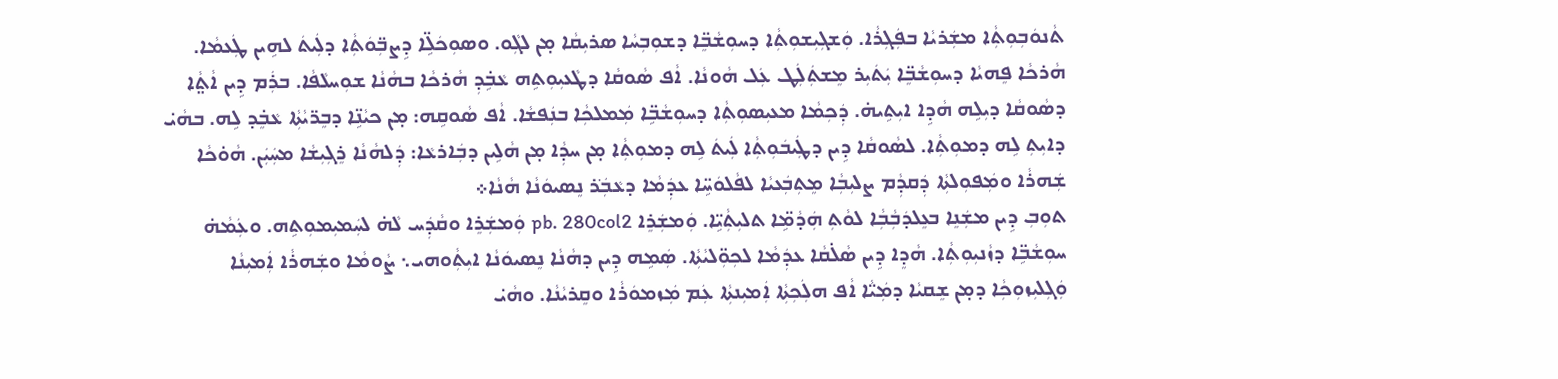ܬܵܢܘܿܒܼܘܼܬܼܵܐ ܡܫܲܪܝܵܐ ܒܦܲܓܼܪܵܐ. ܘܲܫܓܼܝܼܫܘܼܬܼܵܐ ܕܚܘܼܫܵܒܸ̈ܐ ܕܫܘܼܒܼܚܵܐ ܤܪܝܼܩܵܐ ܡ̣ܢ ܠܓܼܵܘ. ܘܤܘܼܟܿܠܹ̈ܐ ܕܹܨܒܼ̈ܘܿܬܼܵܐ ܕܠܲܝܬܿ ܠܗܹܝܢ ܛܲܥܡܵܐ. ܗܵܪܟܵܐ ܦܸܗܝܵܐ ܕܚܘܼܫܵܒܸ̈ܐ ܝܲܬܿܝܼܪ ܡܸܫܬܲܠܲܛ ܥܲܠ ܗܵܘܢܵܐ. ܐܵܦ ܤܵܘܩܵܐ ܕܛܵܥܝܼܘܼܬܹܗ ܥܵܒܹ̇ܕܼ ܗܵܪܟܵܐ ܒܗܵܢܵܐ ܫܘܼܚܠܵܦܵܐ. ܒܪܲܡ ܕܹܝܢ ܐܵܬ̤ܵܐ ܕܤܵܘܩܵܐ ܕܝܼܠܹܗ ܗܵܕܹܐ ܐܝܼܬܹܝܗ̇. ܕܲܟܼܡܵܐ ܡܥܝܼܤܘܼܬܼܵܐ ܕܚܘܼܫܵܒܹ̈ܐ ܡܲܡܠܟܼܵܐ ܒܢܲܦܫܵܐ. ܐܵܦ ܤܵܘܩܹܗ: ܡ̣ܢ ܟܝܵܢܹ̈ܐ ܕܒܸܪ̈ܝܵܬܼܵܐ ܥܵܒܸ̇ܕ ܠܹܗ. ܒܗܵܝ̇ ܕܐܝܼܬܼ ܠܹܗ ܕܡܘܼܬܼܵܐ. ܠܤܵܘܩܵܐ ܕܹܝܢ ܕܛܲܝܒܿܘܼܬܼܵܐ ܠܲܝܬܿ ܠܹܗ ܕܡܘܼܬܼܵܐ ܡ̣ܢ ܚܕܼܵܐ ܡ̣ܢ ܗܵܠܹܝܢ ܕܒܲܐܪܥܵܐ: ܕܲܠܗܵܢܵܐ ܪܸܓܼܝܼܫܵܐ ܡܚܲܝܲܢ. ܗܵܘ̇ܟܵܐ ܫܲܗܪܵܐ ܘܡܲܦܘܼܠܬܼܵܐ ܕܲܩܕܼܵܡ ܨܠܝܼܒܼܵܐ ܡܸܬܼܒܲܥܝܵܐ ܠܦܵܠܘܿܚܹ̈ܐ ܥܕܲܡܵܐ ܕܥܵܒܲ݁ܪ ܢܸܤܝܘܿܢܵܐ ܗܵܢܵܐ܀
ܬܘܼܒܼ ܕܹܝܢ ܡܫܲܢܸܐ ܒܥܸܠܕܿܒܼܵܒܼܵܐ ܠܘܵܬܼ ܗܲܕܵܡܹ̈ܐ ܬܠܝܼܬܼܵܝܹ̈ܐ. ܘܲܡܫܲܪܸܐ pb. 280col2 ܘܲܡܫܲܪܸܐ ܘܩܵܕܲܚ ܠܵܗ̇ ܠܚܲܡܝܼܡܘܼܬܹܗ. ܘܥܲܡܵܗ̇ ܚܘܼܫܵܒܹ̈ܐ ܕܙܵܢܝܼܘܼܬܼܵܐ. ܗܵܕܸܐ ܕܹܝܢ ܤܵܠ̇ܩܵܐ ܥܕܲܡܵܐ ܠܟܼܘܼ̈ܠܝܵܬܼܵܐ. ܤܲܡܹܗ ܕܹܝܢ ܕܗܵܢܵܐ ܢܸܤܝܘܿܢܵܐ ܐܝܼܬܼܵܘܗܝ܆ ܨܵܘܡܵܐ ܘܫܲܗܪܵܐ ܐܲܡܝܼܢܵܐ ܘܲܓܼܠܝܼܙܘܼܟܼܵܐ ܕܡ̣ܢ ܫܸܩܝܵܐ ܕܡܲܝ̈ܵܐ ܐܵܦ ܗܠܲܟܼܬܼܵܐ ܐܲܡܝܼܢܬܼܵܐ ܥܲܡ ܡܲܙܡܘܿܪܵܐ ܘܩܸܪܝܵܢܵܐ. ܘܗܵܝ̇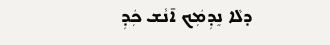ܕܠܵܐ ܢܸܕܼܡܲܟ ܐ̄ܢܵܫ ܟܲܕܼ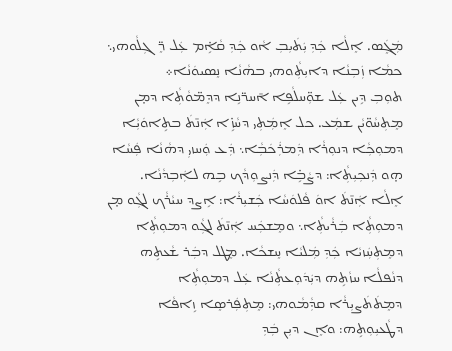ܡܲܓܸܿܣ. ܐܸܠܵܐ ܟܲܕܼ ܝܲܬܿܝܼܒܼ ܐܵܘ ܟܲܕܼ ܩܵܐܹ̇ܡ ܥܲܠ ܪܸ̈ܓܼܠܵܘܗܝ܆ ܟܡܵܐ ܙܲܒܼܢܵܐ ܕܐܝܼܬܼܵܘܗܝ ܒܗܵܢܵܐ ܢܸܤܝܘܿܢܵܐ܀
ܬܘܼܒܼ ܕܹܝܢ ܥܲܠ ܫܘܼ̈ܚܠܵܦܹܐ ܐ̄ܚܪ̈ܢܹܐ ܕܕܸܡ̈ܘܵܬܼܵܐ ܕܡ̣ܢ ܡܸܬܼܚܵܘ̈ܝܵܢ ܫܡܲܥ. ܟܠ ܐܸܡܲܬܼܝ ܕܚܵܙܹ̇ܐ ܐܲܢ̄ܬܿ ܒܬܹܐܘܿܝܼܵܐ ܕܡܘܼܟܼܵܐ ܕܢܘܼܪܵܐ ܕܲܡܪܲܟܿܒܼܵܐ܆ ܕܲܥ ܘܲܚܙܝܼ ܕܗܵܢܵܐ ܦܲܚܵܐ ܗ̣ܘ ܕܲܢܟܼܝܼܬܼܵܐ: ܕܨܵܒܹ̇ܐ ܕܲܢܨܘܼܕܵܟ ܒܹܗ ܠܐܲܒܼܕܵܢܵܐ. ܐܸܠܵܐ ܐܲܢ̄ܬܿ ܐܘܿ ܦܵܠܘܿܚܵܐ ܟܲܫܝܼܪܵܐ: ܐܹܨܕ ܚܝܵܪܵܟ ܠܓܼܵܘ ܡ̣ܢ ܕܡܘܼܬܼܵܐ ܒܲܪܵܝܬܼܵܐ܆ ܘܡܸܫܟܲܚ ܐܲܢ̄ܬܿ ܠܓܼܵܘ ܕܡܘܼܬܼܵܐ ܕܡܸܬܼܚܲܙܝܵܐ ܟܲܕܼ ܡܲܠܝܵܐ ܚܸܫܟܵܐ. ܡܸܛܠ ܕܒܲܪ ܫܵܥܬܹܗ ܕܢܵܦܠܵܐ ܚܙܵܬܹܗ ܕܝܲܕܿܘܼܥܬܼܵܢܵܐ ܥܲܠ ܕܡܘܼܬܼܵܐ ܕܡܸܬܿܬܿܨܝܼܪܵܐ ܩܕܼܵܡܵܘܗܝ: ܡܸܬܼܦܲܪܤܸܐ ܙܹܐܦܵܐ ܕܛܵܥܝܼܘܼܬܹܗ: ܘܐܸܢ ܕܝܼܢ ܒܲܕܼ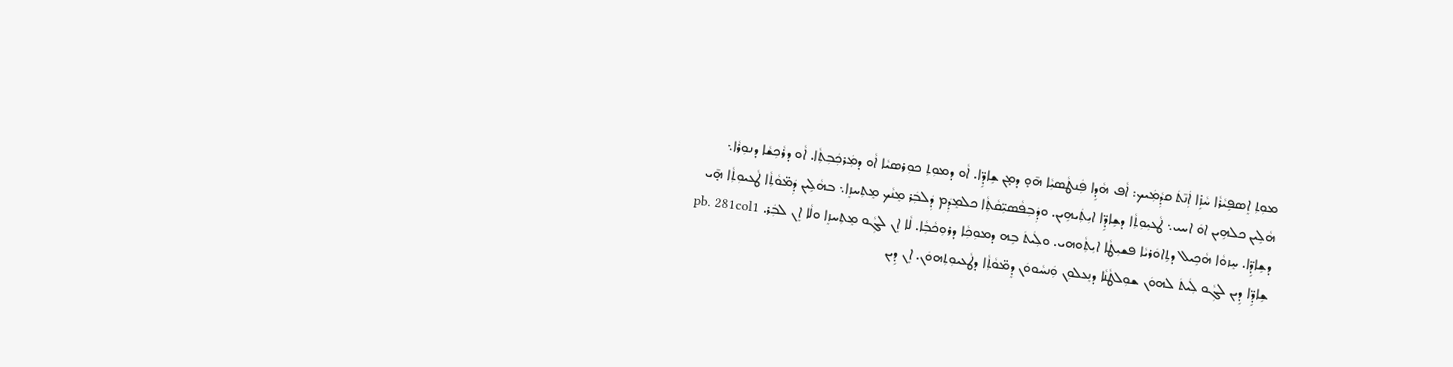ܡܘܼܬܼ ܐܸܤܦܹܝܵܪܵܐ ܚܵܙܹ̇ܐ ܐܲܢ̄ܬܿ ܩܕܼܵܡܲܝܟ: ܐܵܦ ܗܵܕܹܐ ܦܲܢܛܵܤܝܼܵܐ ܗ̄ܘ̣ ܕܡ̣ܢ ܫܹܐܕܹ̈ܐ. ܐܵܘ ܕܡܘܼܬܼ ܟܘܼܪܤܝܵܐ ܐܵܘ ܕܡܲܪܟܲܒܼܬܼܵܐ. ܐܵܘ ܕܪܵܟܼܫܵܐ ܕܢܘܼܪܵܐ܆ ܗܵܠܹܝܢ ܟܠܗܹܝܢ ܐܘܿ ܐܚܝ܆ ܛܵܥܝܼܘܼܬܼܵܐ ܕܫܹܐܕܹ̈ܐ ܐܝܼܬܲܝܗܹܝܢ. ܘܕܲܒܼܦܵܤܝܼ̈ܩܵܬܼܵܐ ܟܠܡܸܕܲܡ ܕܲܠܒܲܪ ܡܸܢܵܟ ܡܸܬܼܚܙܸܐ܆ ܒܗܵܠܹܝܢ ܕܲܡ̈ܘܵܬܼܵܐ ܛܵܥܝܘܼܬܼܵܐ ܗ̣̄ܝ ܕܫܹܐܕܹ̈ܐ. ܚܸܙܘܵܐ ܗܵܟܹܝܠ ܕܬܹܐܘܿܪܝܵܐ ܦܫܝܼܛܵܐ ܐܝܼܬܼܵܘܗܝ. ܘܠܲܝܬܿ ܒܹܗ ܕܡܘܼܟܼܵܐ ܕܪܘܼܟܵܒܼܵܐ. ܠܵܐ ܐܸܢ ܠܓܼܵܘ ܡܸܬܼܚܙܸܐ ܘܠܵܐ ܐܸܢ ܠܒܲܪ. pb. 281col1 ܫܹܐܕܹ̈ܐ ܕܹܝܢ ܠܓܼܵܘ ܠܲܝܬܿ ܠܗܘܿܢ ܫܘܼܠܛܵܢܵܐ ܕܢܸܥܠܘܼܢ ܘܲܢܚܵܘܘܿܢ ܕܸܡ̈ܘܵܬܼܵܐ ܕܛܵܥܝܘܼܬܼܗܘܿܢ. ܐܸܢ ܕܹܝܢ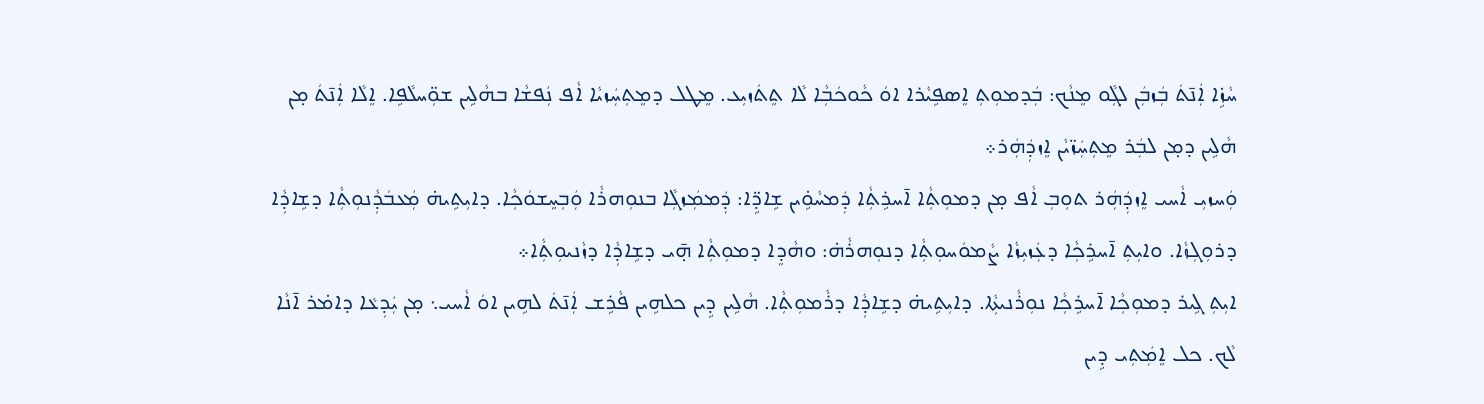ܚܵܙܹ̇ܐ ܐܲܢ̄ܬܿ ܒܲܙܒܲܢ ܠܓܼܵܘ ܡܸܢܵܟ: ܒܲܕܡܘܼܬܼ ܐܸܤܦܹܝܵܪܐ ܐܘܿ ܟܵܘܟܿܒܼܵܐ ܠܵܐ ܬܸܬܿܙܝܼܥ. ܡܸܛܠ ܕܡܸܬܼܚܲܙܝܵܐ ܐܵܦ ܢܲܦܫܵܐ ܒܗܵܠܹܝܢ ܫܘܼ̈ܚܠܵܦܹܐ. ܐܸܠܵܐ ܐܲܢ̄ܬܿ ܡ̣ܢ ܗܵܠܹܝܢ ܕܡ̣ܢ ܠܒܲܪ ܡܸܬܼܚܲܙ̈ܝܵܢ ܐܸܙܕܲܗܲܪ܀
ܘܲܚܙܝܼ ܐܵܚܝ ܐܸܙܕܲܗܲܪ ܬܘܼܒܼ ܐܵܦ ܡ̣ܢ ܕܡܘܼܬܼܵܐ ܐ̄ܚܪܹܬܼܵܐ ܕܲܡܚܵܘܹ̇ܝܢ ܫܹܐܕܹ̈ܐ: ܕܲܡܡܲܙܓܼܵܐ ܒܢܘܼܗܪܵܐ ܘܲܒܼܚܸܫܘܿܟܼܵܐ. ܕܐܝܼܬܹܝܗ̇ ܡܲܥܒܿܕܼܵܢܘܼܬܼܵܐ ܕܫܹܐܕܼܵܐ ܕܪܘܼܓܼܙܵܐ. ܘܐܝܼܬܼ ܐ̄ܚܪܹܟܼܵܐ ܕܥܲܙܝܼܙܵܐ ܨܵܡܘܿܚܘܼܬܼܵܐ ܕܢܘܼܗܪܵܗ̇: ܘܗܵܕܸܐ ܕܡܘܼܬܼܵܐ ܗ̣̄ܝ ܕܫܹܐܕܼܵܐ ܕܙܵܢܝܘܼܬܼܵܐ܀
ܐܝܼܬܼ ܓܹܝܪ ܕܡܘܼܟܼܵܐ ܐ̄ܚܪܹܟܼܵܐ ܢܘܼܪܵܢܝܬܼܵܐ. ܕܐܝܼܬܹܝܗ̇ ܕܫܹܐܕܼܵܐ ܕܪܵܡܘܼܬܼܵܐ. ܗܵܠܹܝܢ ܕܹܝܢ ܟܠܗܹܝܢ ܦܵܪܹܫ ܐܲܢ̄ܬܿ ܠܗܹܝܢ ܐܘܿ ܐܵܚܝ܆ ܡ̣ܢ ܝܲܕܼܥܵܐ ܕܐܡ̇ܪ ܐ̄ܢܵܐ ܠܵܟ. ܟܠ ܐܸܡܲܬܼܝ ܕܹܝܢ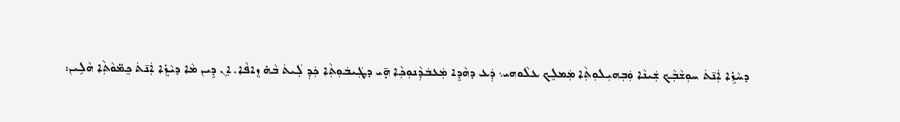ܕܚܵܙܹ̇ܐ ܐܲܢ̄ܬܿ ܚܘܼܫܵܒܼܵܟ ܫܲܝܢܵܐ ܘܲܒܼܗܝܼܠܘܼܬܼܵܐ ܡܲܡܠܸܟ ܥܠܵܘܗܝ܆ ܕܲܥ ܕܗܵܕܸܐ ܡܲܥܒܿܕܼܵܢܘܼܟܼܵܐ ܗ̣̄ܝ ܕܛܲܝܒܿܘܼܬܼܵܐ ܟܲܕܼ ܠܲܝܬܿ ܒܵܗ̇ ܙܸܐܦܵܐ. ܐܸܢ ܕܹܝܢ ܡܵܐ ܕܝܵܙܸ̇ܐ ܐܲܢ̄ܬܿ ܟܸܡ̈ܘܵܬܼܵܐ ܗܵܠܹܝܢ: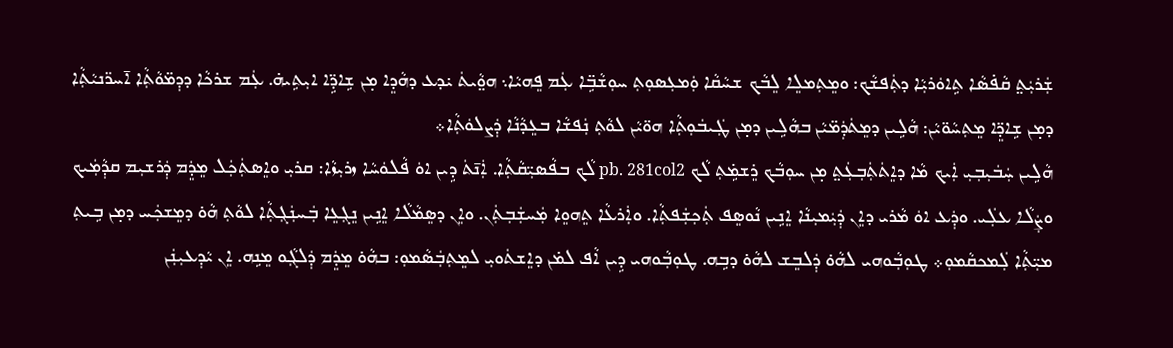ܫܲܪܝܲܬ̤ ܩܵܦ̇ܤܵܐ ܬܹܐܘܿܪܝܼܵܐ ܕܬܲܦܫܵܟ: ܘܡܸܬܼܡܠܸܐ ܠܸܒܵܟ ܫܚܵܩܵܐ ܘܲܡܥܼܤܘܼܬܼ ܚܘܼܫܵܒܹ̈ܐ ܥܲܡ ܦܸܗܝܵܐ܆ ܗܘ̤ܵܝܬܿ ܝ̇ܕܥ ܕܗܵܕܸܐ ܡ̣ܢ ܫܹܐܕܹ̈ܐ ܐܝܼܬܹܝܗ̇. ܥܲܡ ܫܪܟܵܐ ܕܕܼܡ̈ܘܵܬܼܵܐ ܐ̄ܚܪ̈ܢܝܵܬܼܵܐ ܕܡ̣ܢ ܫܹܐܕܸ̈ܐ ܡܸܬܼܚܵܘ̈ܝܵܢ: ܗܵܠܹܝܢ ܕܡܸܬܿܕܲܡ̈ܝܵܢ ܒܗܵܠܹܝܢ ܕܡ̣ܢ ܛܲܝܒܿܘܼܬܼܵܐ ܗܘ̈ܝܵܢ ܠܘܵܬܼ ܢܲܦܫܵܐ ܒܥܸܕܵܢܵܐ ܕܲܨܠܘܿܬܼܵܐ܀
ܗܵܠܹܝܢ ܚܲܒܿܝܼܒܼܝܼ ܐܲܝܟ ܡܵܐ ܕܐܸܬܿܬܲܒܼܥܲܬ̤ ܡ̣ܢ ܚܘܼܒܵܟ ܪܸܫܡܹ̇ܬܼ ܠܵܟ pb. 281col2 ܠܵܟ ܒܦܵܤܝܼ̈ܩܵܬܼܵܐ. ܐܲܢ̄ܬܿ ܕܹܝܢ ܐܘܿ ܦܵܠܘܿܚܵܐ ܙܪܝܼܙܵܐ: ܩܪܝܼ ܘܐܸܤܬܲܟܲܠ ܡܸܕܸܿܡ ܕܲܪܫܝܼܡ ܩܕܼܵܡܲܝܟ ܘܨܲܠܵܐ ܥܠܲܝ. ܘܕܲܥ ܐܘܿ ܡܵܪܝ ܕܐܸܢ ܕܲܝܲܡܝܼܢܵܐ ܐܸܢܹܝܢ ܢܵܘܤܸܦ ܬܲܟܼܫܲܦܬܼܵܐ. ܘܐܲܪܥܵܐ ܬܸܗܘܸܐ ܡܲܚܫܲܒܼܬܲܢ. ܘܐܸܢ ܕܤܸܡܵܠܵܐ ܐܸܢܹܝܢ ܢܸܓܼܥܸܐ ܒܲܚܢܲܓܼܬܼܵܐ ܠܘܵܬܼ ܗܵܘ̇ ܕܡܸܫܟܲܚ ܕܡ̣ܢ ܒܹܝܬܼ ܡܝܼ̈ܬܼܵܐ ܠܲܡܟܩܵܡܘܼ܀ ܛܘܼܒܼܵܘܗܝ ܠܗܵܘ̇ ܕܲܠܒܸܫ ܠܗܵܘ̇ ܕܒܹܗ. ܛܘܼܒܼܵܘܗܝ ܕܹܝܢ ܐܵܦ ܠܡ̇ܢ ܕܐܸܫܬܿܘܝܼ ܠܡܸܬܼܒܲܤܵܡܘܼ: ܒܗܵܘ̇ ܡܸܕܸܿܡ ܕܲܠܓܼܵܘ ܡܸܢܹܗ. ܐܸܢ ܝܵܕܼܥܝܼܢܲܢ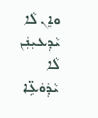ܘܐܸܢ ܠܵܐ ܝܵܕܼܥܝܼܢܲܢ ܠܵܐ ܝܵܕܲܘܿܥܹ̈ܐ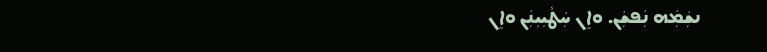ܢܫܲܡܲܗ ܢܲܦܫܲܢ. ܘܐܸܢ ܚܲܛܵܝܼܝܼܢܲܢ ܘܐܸܢ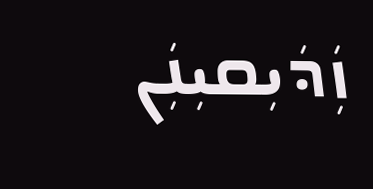ܙܲܕܿܝܼܩܝܼܢܲܢ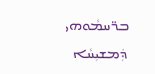ܒܪ̈ܚܡܵܘܗܝ ܕܲܡܫܝܼܚܵܐ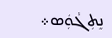ܢܸܬܼܓܵܘܲܣ܀